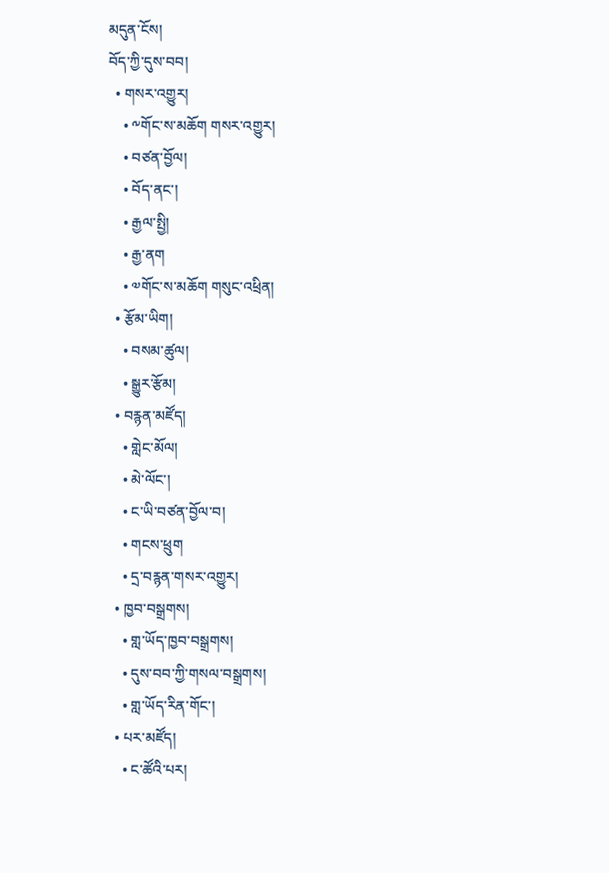མདུན་ངོས།
བོད་ཀྱི་དུས་བབ།
  • གསར་འགྱུར།
    • ༸གོང་ས་མཆོག གསར་འགྱུར།
    • བཙན་བྱོལ།
    • བོད་ནང་།
    • རྒྱལ་སྤྱི།
    • རྒྱ་ནག
    • ༧གོང་ས་མཆོག གསུང་འཕྲིན།
  • རྩོམ་ཡིག།
    • བསམ་ཚུལ།
    • སྒྱུར་རྩོམ།
  • བརྙན་མཛོད།
    • གླེང་མོལ།
    • མེ་ལོང་།
    • ང་ཡི་བཙན་བྱོལ་བ།
    • གངས་ཕྲུག
    • དྲ་བརྙན་གསར་འགྱུར།
  • ཁྱབ་བསྒྲགས།
    • གླ་ཡོད་ཁྱབ་བསྒྲགས།
    • དུས་བབ་ཀྱི་གསལ་བསྒྲགས།
    • གླ་ཡོད་རིན་གོང་།
  • པར་མཛོད།
    • ང་ཚོའི་པར།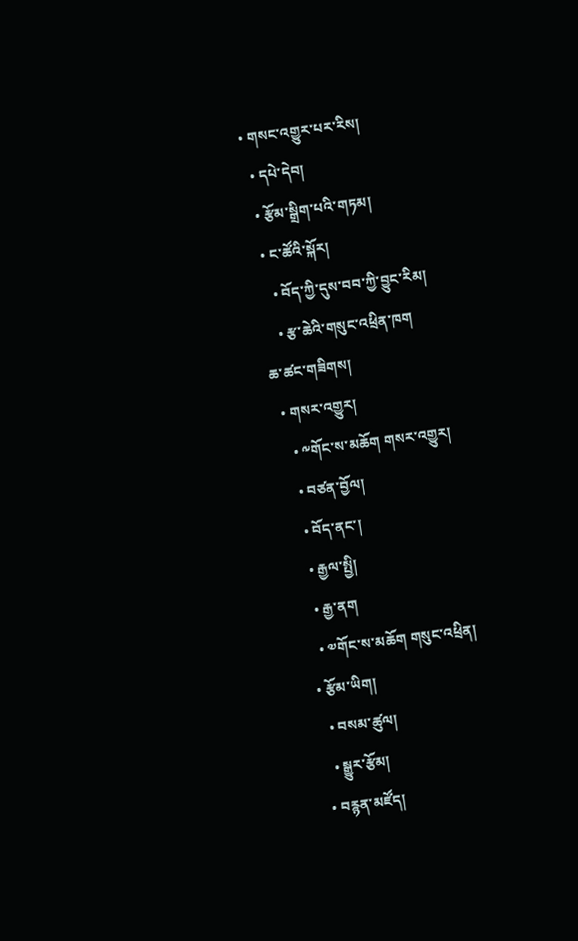• གསང་འགྱུར་པར་རིས།
  • དཔེ་དེབ།
  • རྩོམ་སྒྲིག་པའི་གཏམ།
  • ང་ཚོའི་སྐོར།
    • བོད་ཀྱི་དུས་བབ་ཀྱི་བྱུང་རིམ།
    • རྩ་ཆེའི་གསུང་འཕྲིན་ཁག
ཆ་ཚང་གཟིགས།
  • གསར་འགྱུར།
    • ༸གོང་ས་མཆོག གསར་འགྱུར།
    • བཙན་བྱོལ།
    • བོད་ནང་།
    • རྒྱལ་སྤྱི།
    • རྒྱ་ནག
    • ༧གོང་ས་མཆོག གསུང་འཕྲིན།
  • རྩོམ་ཡིག།
    • བསམ་ཚུལ།
    • སྒྱུར་རྩོམ།
  • བརྙན་མཛོད།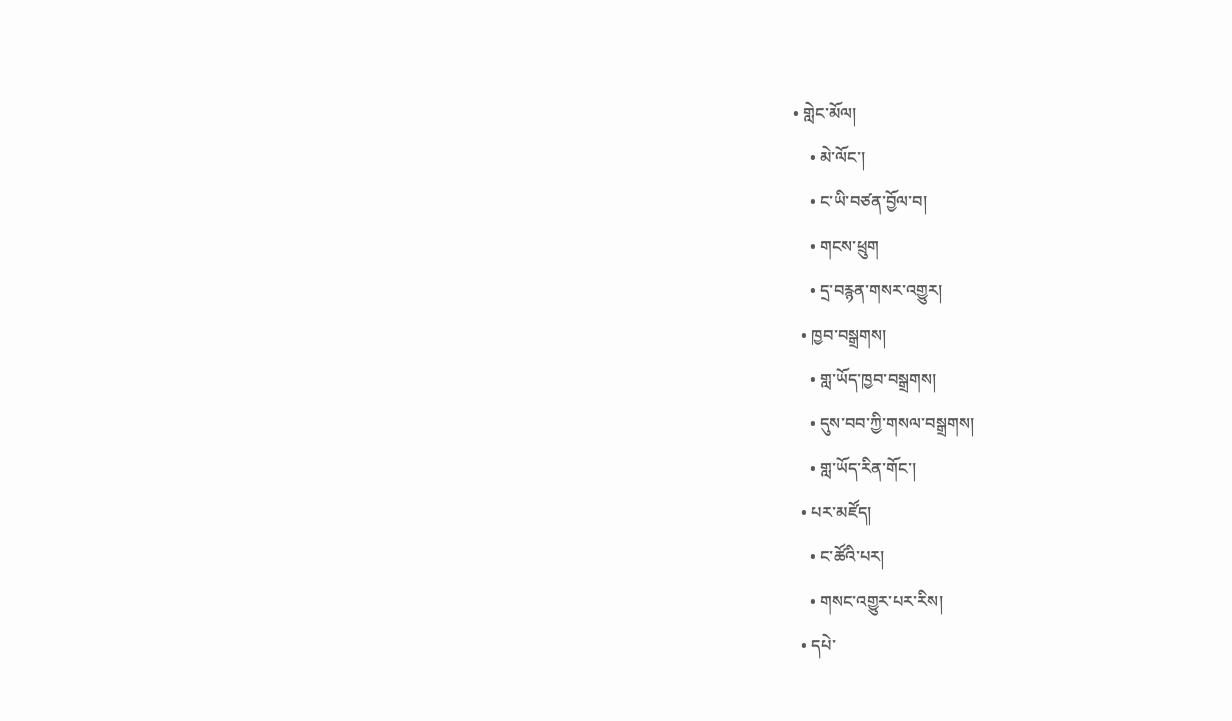• གླེང་མོལ།
    • མེ་ལོང་།
    • ང་ཡི་བཙན་བྱོལ་བ།
    • གངས་ཕྲུག
    • དྲ་བརྙན་གསར་འགྱུར།
  • ཁྱབ་བསྒྲགས།
    • གླ་ཡོད་ཁྱབ་བསྒྲགས།
    • དུས་བབ་ཀྱི་གསལ་བསྒྲགས།
    • གླ་ཡོད་རིན་གོང་།
  • པར་མཛོད།
    • ང་ཚོའི་པར།
    • གསང་འགྱུར་པར་རིས།
  • དཔེ་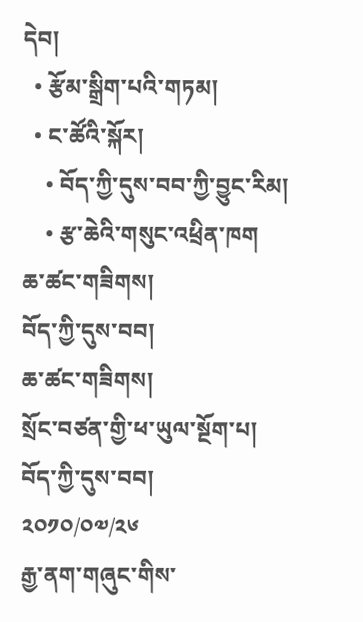དེབ།
  • རྩོམ་སྒྲིག་པའི་གཏམ།
  • ང་ཚོའི་སྐོར།
    • བོད་ཀྱི་དུས་བབ་ཀྱི་བྱུང་རིམ།
    • རྩ་ཆེའི་གསུང་འཕྲིན་ཁག
ཆ་ཚང་གཟིགས།
བོད་ཀྱི་དུས་བབ།
ཆ་ཚང་གཟིགས།
སྲོང་བཙན་གྱི་ཕ་ཡུལ་སྔོག་པ།
བོད་ཀྱི་དུས་བབ།
༢༠༡༠/༠༧/༢༦
རྒྱ་ནག་གཞུང་གིས་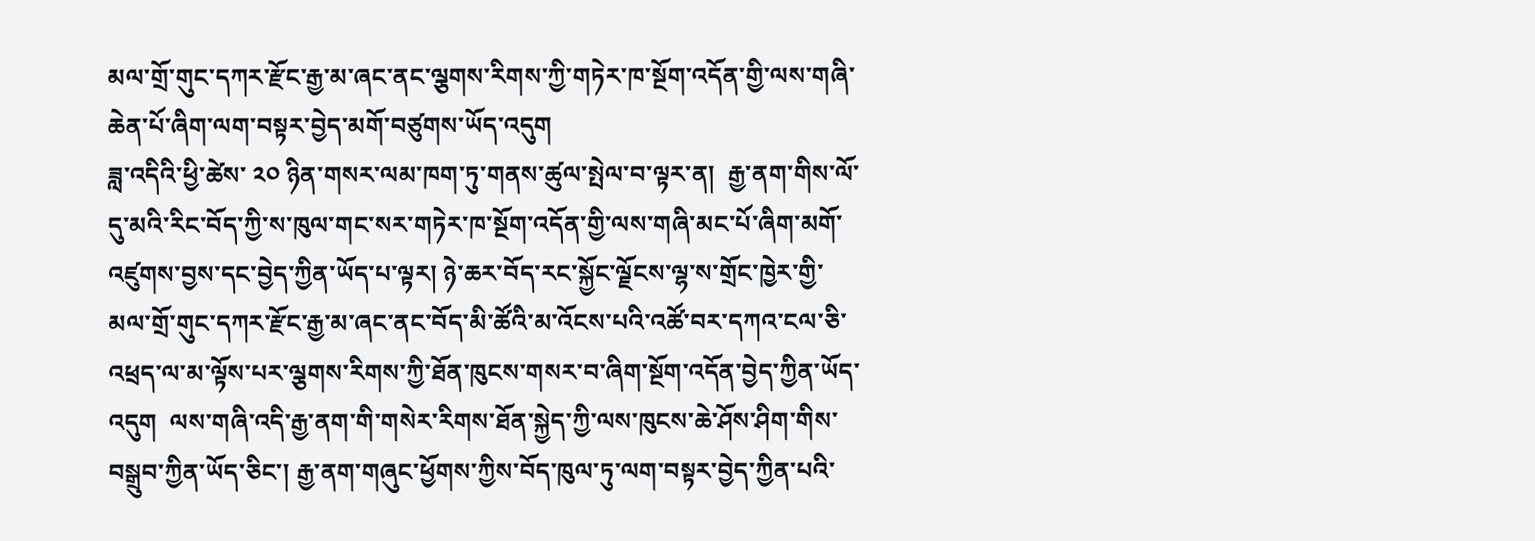མལ་གྲོ་གུང་དཀར་རྫོང་རྒྱ་མ་ཞང་ནང་ལྕགས་རིགས་ཀྱི་གཏེར་ཁ་སྔོག་འདོན་གྱི་ལས་གཞི་ཆེན་པོ་ཞིག་ལག་བསྟར་བྱེད་མགོ་བཙུགས་ཡོད་འདུག
ཟླ་འདིའི་ཕྱི་ཚེས་ ༢༠ ཉིན་གསར་ལམ་ཁག་ཏུ་གནས་ཚུལ་སྤེལ་བ་ལྟར་ན།  རྒྱ་ནག་གིས་ལོ་དུ་མའི་རིང་བོད་ཀྱི་ས་ཁུལ་གང་སར་གཏེར་ཁ་སྔོག་འདོན་གྱི་ལས་གཞི་མང་པོ་ཞིག་མགོ་འཛུགས་བྱས་དང་བྱེད་ཀྱིན་ཡོད་པ་ལྟར། ཉེ་ཆར་བོད་རང་སྐྱོང་ལྗོངས་ལྷ་ས་གྲོང་ཁྱེར་གྱི་མལ་གྲོ་གུང་དཀར་རྫོང་རྒྱ་མ་ཞང་ནང་བོད་མི་ཚོའི་མ་འོངས་པའི་འཚོ་བར་དཀའ་ངལ་ཅི་འཕྲད་ལ་མ་ལྟོས་པར་ལྕགས་རིགས་ཀྱི་ཐོན་ཁུངས་གསར་བ་ཞིག་སྔོག་འདོན་བྱེད་ཀྱིན་ཡོད་འདུག  ལས་གཞི་འདི་རྒྱ་ནག་གི་གསེར་རིགས་ཐོན་སྐྱེད་ཀྱི་ལས་ཁུངས་ཆེ་ཤོས་ཤིག་གིས་བསྒྲུབ་ཀྱིན་ཡོད་ཅིང་། རྒྱ་ནག་གཞུང་ཕྱོགས་ཀྱིས་བོད་ཁུལ་ཏུ་ལག་བསྟར་བྱེད་ཀྱིན་པའི་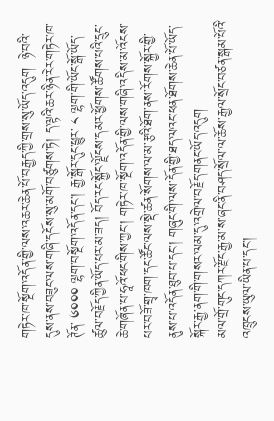གཏེར་ཁ་སྔོག་འདོན་གྱི་ལས་འཆར་ཆེན་པོ་བརྒྱད་ཀྱི་གྲས་སུ་ཡོད་འདུག  ཉེ་བའི་དུས་ནས་བཟུང་ལས་གཞི་དངོས་སུ་མགོ་བཙུགས་ཏེ། ད་ལྟའི་ཆར་ཉིན་རེར་གཏེར་ཁ་ཊོན་ ༦༠༠༠ ལྷག་བསྔོག་འདོན་དང་། རྒྱ་སྒོར་དུང་ཕྱུར་ ༨ ལྷག་གི་ཡོང་སྒོ་ཡོད་ཚུལ་བརྗོད་ཀྱིན་ཡོད་པར་མ་ཟད། བོད་རང་སྐྱོང་ལྗོངས་དམར་ཕྱོགས་ཚོགས་པའི་དྲུང་ཆེ་གཞོན་པ་ཧཱའོ་ཕང་གིས་ཀྱང་། གཏེར་ཁ་སྔོག་འདོན་གྱི་ལས་གཞི་འདིས་མ་འོངས་པར་བཟོ་གྲྭ་ཁག་དང་ཚོང་ལས་སྡེ་ཚན་སོགས་ལ་མ་རྩའི་ཐོག་ནས་རོགས་སྐྱོར་གྱི་ནུས་པ་འདོན་ཐུབ་པ་དང་། གཞུང་གི་ལས་དོན་གྱི་ཐད་ལའང་ཕན་ཐོགས་ཆེན་པོ་ཡོད་སྐོར་རྒྱ་ནག་གི་གསར་ལམ་དུ་འགྲེལ་བརྗོད་གནང་ཡོད་འདུག
མལ་གྲོ་གུང་དཀར་རྫོང་རྒྱ་མ་ས་ཞང་ནི་བཤད་སྲོལ་ལ་ཆོས་རྒྱལ་སྲོང་བཙན་སྒམ་པོའི་འཁྲུངས་ཡུལ་ཡིན་པ་དང་།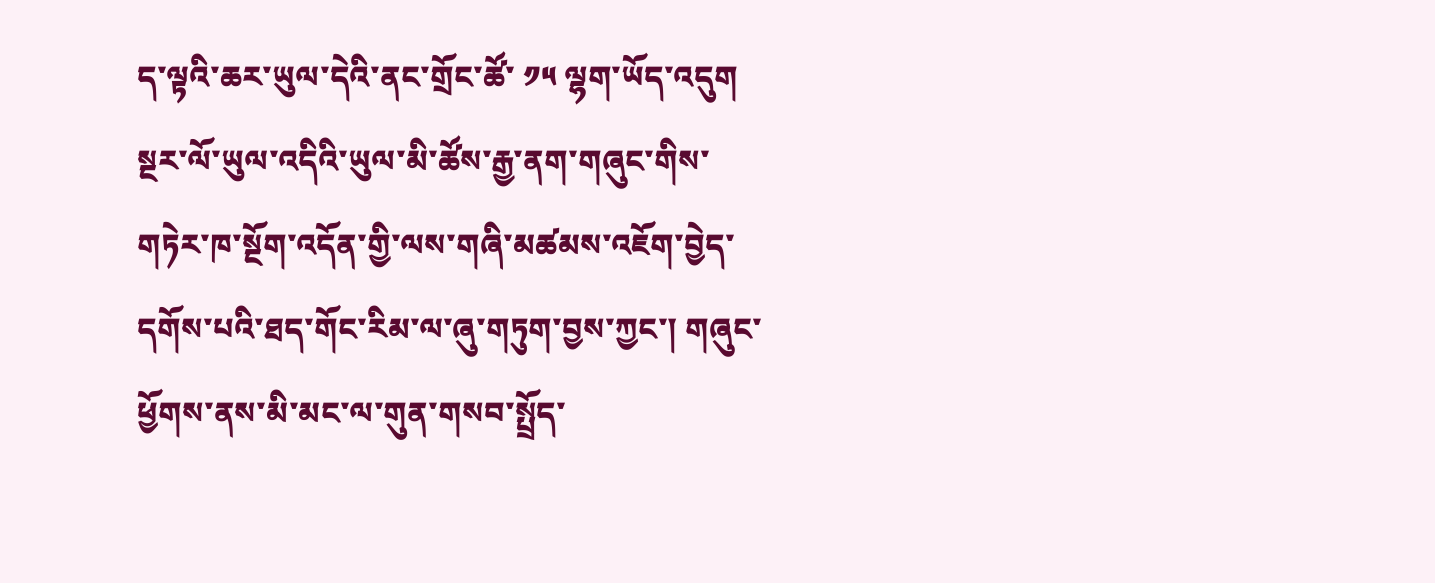ད་ལྟའི་ཆར་ཡུལ་དེའི་ནང་གྲོང་ཚོ་ ༡༥ ལྷག་ཡོད་འདུག  སྔར་ལོ་ཡུལ་འདིའི་ཡུལ་མི་ཚོས་རྒྱ་ནག་གཞུང་གིས་གཏེར་ཁ་སྔོག་འདོན་གྱི་ལས་གཞི་མཚམས་འཇོག་བྱེད་དགོས་པའི་ཐད་གོང་རིམ་ལ་ཞུ་གཏུག་བྱས་ཀྱང་། གཞུང་ཕྱོགས་ནས་མི་མང་ལ་གུན་གསབ་སྤྲོད་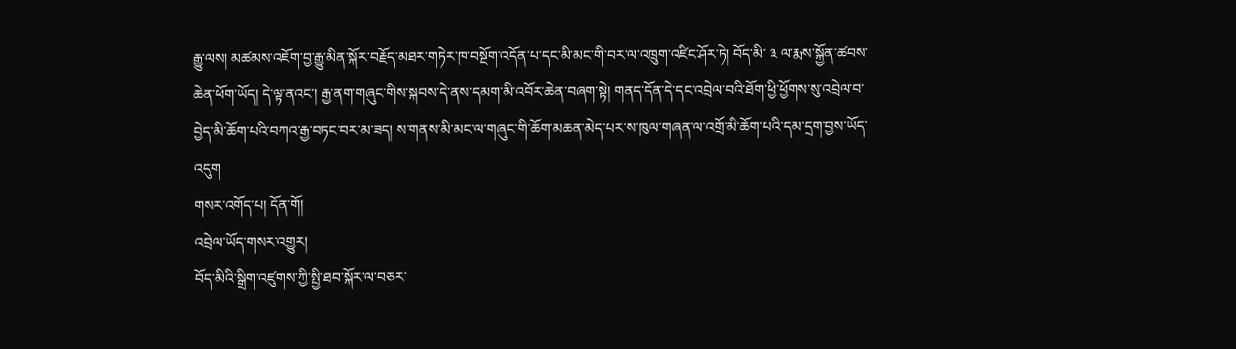རྒྱུ་ལས། མཚམས་འཇོག་བྱ་རྒྱུ་མིན་སྐོར་བརྗོད་མཐར་གཏེར་ཁ་བསྔོག་འདོན་པ་དང་མི་མང་གི་བར་ལ་འཁྲུག་འཛིང་ཤོར་ཏེ། བོད་མི་ ༣ ལ་རྨས་སྐྱོན་ཚབས་ཆེན་ཕོག་ཡོད། དེ་ལྟ་ནའང་། རྒྱ་ནག་གཞུང་གིས་སྐབས་དེ་ནས་དམག་མི་འབོར་ཆེན་བཞག་སྟེ། གནད་དོན་དེ་དང་འབྲེལ་བའི་ཐོག་ཕྱི་ཕྱོགས་སུ་འབྲེལ་བ་བྱེད་མི་ཆོག་པའི་བཀའ་རྒྱ་བཏང་བར་མ་ཟད། ས་གནས་མི་མང་ལ་གཞུང་གི་ཆོག་མཆན་མེད་པར་ས་ཁུལ་གཞན་ལ་འགྲོ་མི་ཆོག་པའི་དམ་དྲག་བྱས་ཡོད་འདུག
གསར་འགོད་པ། དོན་གོ།
འབྲེལ་ཡོད་གསར་འགྱུར།
བོད་མིའི་སྒྲིག་འཛུགས་ཀྱི་སྤྱི་ཐབ་སྐོར་ལ་བཅར་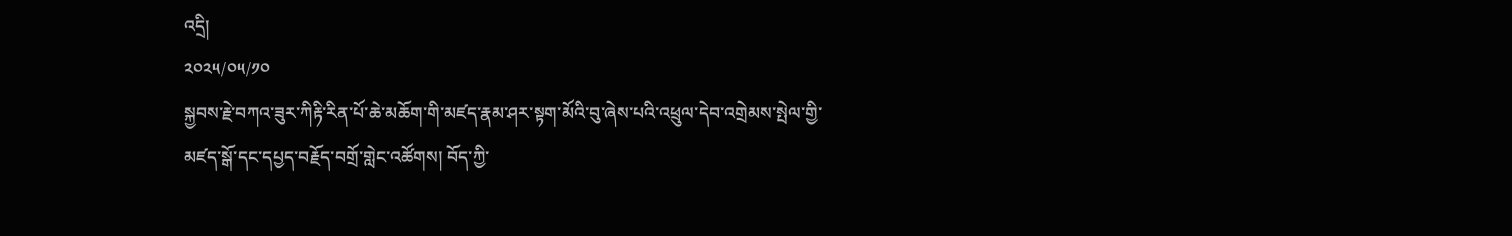འདྲི།
༢༠༢༥/༠༥/༡༠
སྐྱབས་རྗེ་བཀའ་ཟུར་ཀིརྟི་རིན་པོ་ཆེ་མཆོག་གི་མཛད་རྣམ་ཤར་སྟག་མོའི་བུ་ཞེས་པའི་འཕྲུལ་དེབ་འགྲེམས་སྤེལ་གྱི་མཛད་སྒོ་དང་དཔྱད་བརྗོད་བགྲོ་གླེང་འཚོགས། བོད་ཀྱི་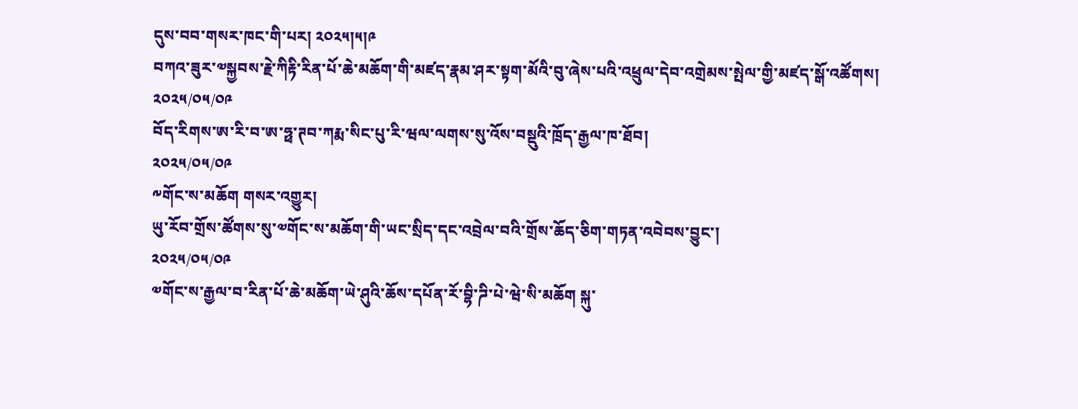དུས་བབ་གསར་ཁང་གི་པར། ༢༠༢༥།༥།༩
བཀའ་ཟུར་༧སྐྱབས་རྗེ་ཀིརྟི་རིན་པོ་ཆེ་མཆོག་གི་མཛད་རྣམ་ཤར་སྟག་མོའི་བུ་ཞེས་པའི་འཕྲུལ་དེབ་འགྲེམས་སྤེལ་གྱི་མཛད་སྒོ་འཚོགས།
༢༠༢༥/༠༥/༠༩
བོད་རིགས་ཨ་རི་བ་ཨ་ཧྥ་ཊབ་ཀརྨ་སིང་པུ་རི་ཝལ་ལགས་སུ་འོས་བསྡུའི་ཁྲོད་རྒྱལ་ཁ་ཐོབ།
༢༠༢༥/༠༥/༠༩
༸གོང་ས་མཆོག གསར་འགྱུར།
ཡུ་རོབ་གྲོས་ཚོགས་སུ་༧གོང་ས་མཆོག་གི་ཡང་སྲིད་དང་འབྲེལ་བའི་གྲོས་ཆོད་ཅིག་གཏན་འབེབས་བྱུང་།
༢༠༢༥/༠༥/༠༩
༧གོང་ས་རྒྱལ་བ་རིན་པོ་ཆེ་མཆོག་ཡེ་ཤུའི་ཆོས་དཔོན་རོ་བྷི་ཌི་པེ་ཝེ་སི་མཆོག སྐུ་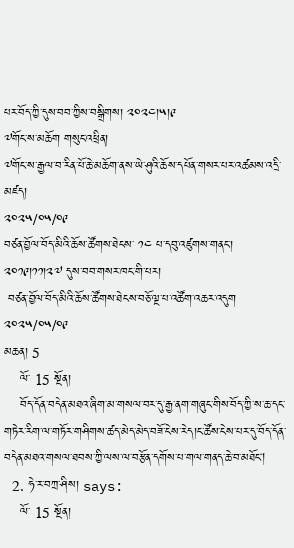པར་བོད་ཀྱི་དུས་བབ་ཀྱིས་བསྒྲིགས། ༢༠༢༤།༥།༩
༧གོང་ས་མཆོག གསུང་འཕྲིན།
༧གོང་ས་རྒྱལ་བ་རིན་པོ་ཆེ་མཆོག་ནས་ཡེ་ཤུའི་ཆོས་དཔོན་གསར་པར་འཚམས་འདྲི་མཛད།
༢༠༢༥/༠༥/༠༩
བཙན་བྱོལ་བོད་མིའི་ཆོས་ཚོགས་ཐེངས་ ༡༤ པ་དབུ་འཛུགས་གནང་། ༢༠༡༩།༡༡།༢༧ དུས་བབ་གསར་ཁང་གི་པར།
 བཙན་བྱོལ་བོད་མིའི་ཆོས་ཚོགས་ཐེངས་བཅོ་ལྔ་པ་འཚོག་འཆར་འདུག
༢༠༢༥/༠༥/༠༩
མཆན། 5
    ལོ་ 15 སྔོན།
    བོད་དོན་བདེན་མཐའ་ཞིག་མ་གསལ་བར་དུ་རྒྱ་ནག་གཞུང་གིས་བོད་ཀྱི་ས་ཆ་དང་གཏེར་རིག་ལ་གཏོར་གཤིགས་ཚད་མེད་མེད་བཟོ་ངེས་རེད།ང་ཚོས་ངེས་པར་དུ་བོད་དོན་བདེན་མཐའ་གསལ་ཐབས་ཀྱི་ལས་ལ་བརྩོན་དགོས་པ་གལ་གནད་ཆེ་བ་མཐོང།
  2. ཧེ་ར་བཀྲ་ཤིས། says:
    ལོ་ 15 སྔོན།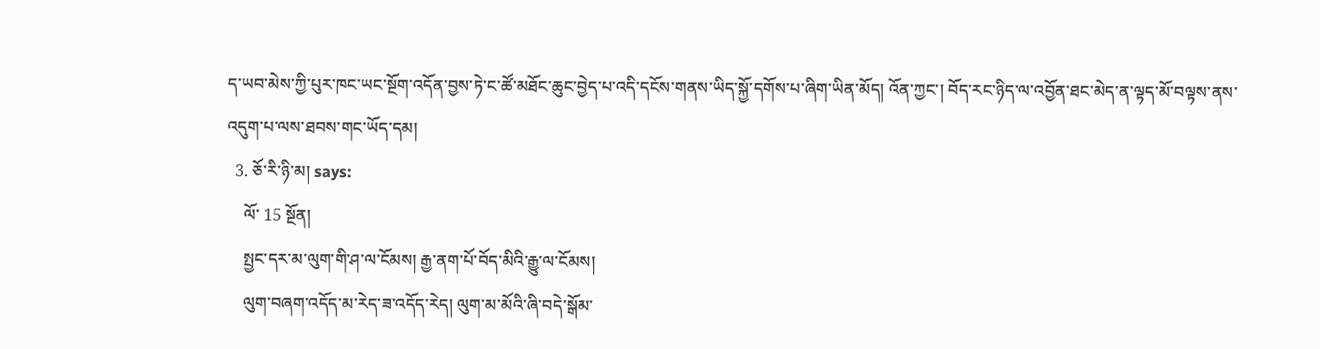ད་ཡབ་མེས་ཀྱི་པུར་ཁང་ཡང་སྔོག་འདོན་བྱས་ཏེ་ང་ཚོ་མཐོང་ཆུང་བྱེད་པ་འདི་དངོས་གནས་ཡིད་སྐྱོ་དགོས་པ་ཞིག་ཡིན་མོད། འོན་ཀྱང་། བོད་རང་ཉིད་ལ་འབྱོན་ཐང་མེད་ན་ལྟད་མོ་བལྟས་ནས་འདུག་པ་ལས་ཐབས་གང་ཡོད་དམ།
  3. ཅོ་རི་ཉི་མ། says:
    ལོ་ 15 སྔོན།
    སྤྱང་དར་མ་ལུག་གི་ཤ་ལ་ངོམས། རྒྱ་ནག་པོ་བོད་མིའི་རྒྱུ་ལ་ངོམས།
    ལུག་བཞག་འདོད་མ་རེད་ཟ་འདོད་རེད། ལུག་མ་མོའི་ཞི་བདེ་སྒོམ་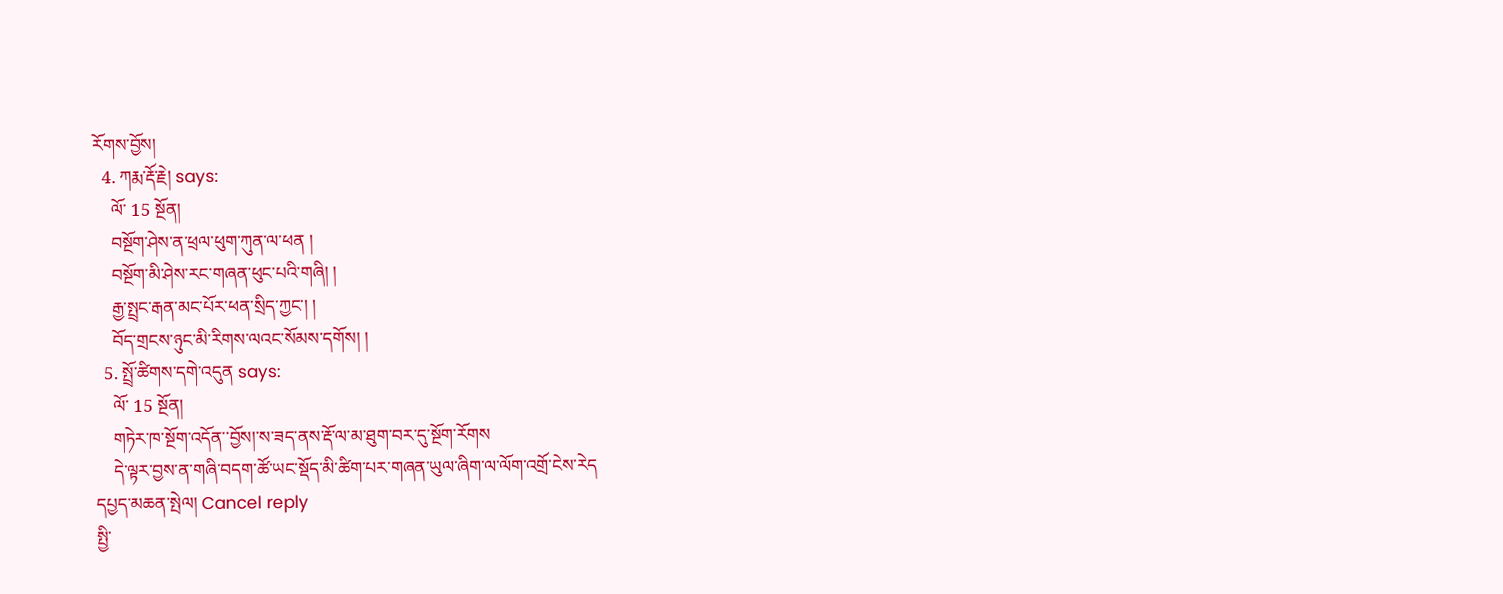རོགས་བྱོས།
  4. ཀརྨ་རྡོ་རྗེ། says:
    ལོ་ 15 སྔོན།
    བསྔོག་ཤེས་ན་ཕྲལ་ཕུག་ཀུན་ལ་ཕན །
    བསྔོག་མི་ཤེས་རང་གཞན་ཕུང་པའི་གཞི། །
    རྒྱ་སྤྲང་རྒན་མང་པོར་ཕན་སྲིད་ཀྱང་། །
    བོད་གྲངས་ཉུང་མི་རིགས་ལའང་སོམས་དགོས། །
  5. སྤྲོ་ཚིགས་དགེ་འདུན says:
    ལོ་ 15 སྔོན།
    གཏེར་ཁ་སྔོག་འདོན་་བྱོས།་ས་ཟད་ནས་རྡོ་ལ་མ་ཐུག་བར་དུ་སྔོག་རོགས
    དེ་ལྟར་བྱས་ན་གཞི་བདག་ཚོ་ཡང་སྡོད་མི་ཚིག་པར་གཞན་ཡུལ་ཞིག་ལ་ལོག་འགྲོ་ངེས་རེད
དཔྱད་མཆན་སྤེལ། Cancel reply
སྤྱི་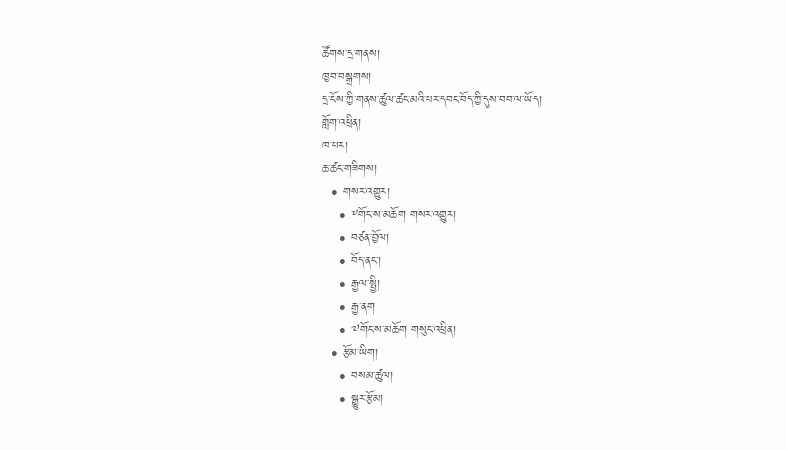ཚོགས་དྲ་གནས།
ཁྱབ་བསྒྲགས།
དྲ་ངོས་ཀྱི་གནས་ཚུལ་ཚང་མའི་པར་དབང་བོད་ཀྱི་དུས་བབ་ལ་ཡོད།
གློག་འཕྲིན།
ཁ་པར།
ཆ་ཚང་གཟིགས།
  • གསར་འགྱུར།
    • ༸གོང་ས་མཆོག གསར་འགྱུར།
    • བཙན་བྱོལ།
    • བོད་ནང་།
    • རྒྱལ་སྤྱི།
    • རྒྱ་ནག
    • ༧གོང་ས་མཆོག གསུང་འཕྲིན།
  • རྩོམ་ཡིག།
    • བསམ་ཚུལ།
    • སྒྱུར་རྩོམ།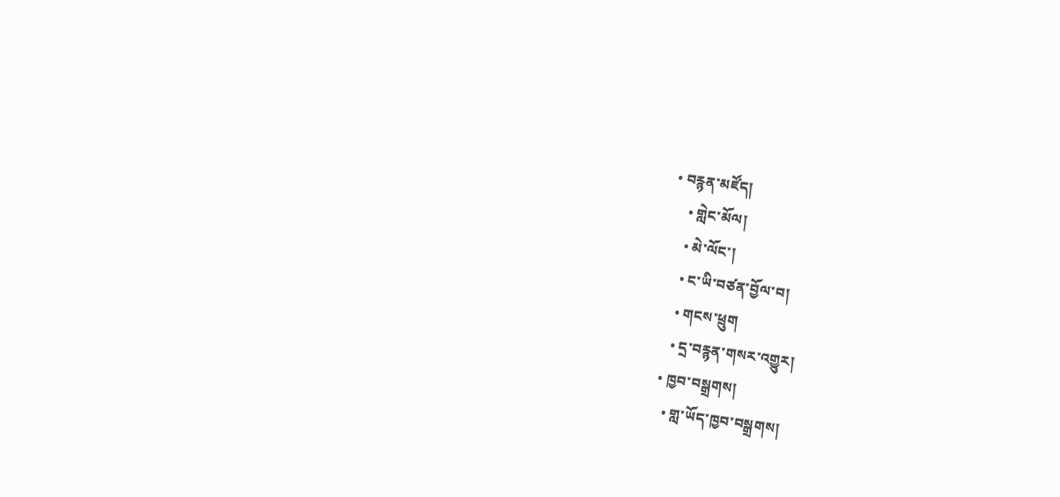• བརྙན་མཛོད།
    • གླེང་མོལ།
    • མེ་ལོང་།
    • ང་ཡི་བཙན་བྱོལ་བ།
    • གངས་ཕྲུག
    • དྲ་བརྙན་གསར་འགྱུར།
  • ཁྱབ་བསྒྲགས།
    • གླ་ཡོད་ཁྱབ་བསྒྲགས།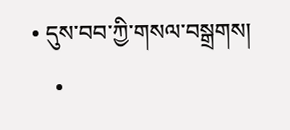• དུས་བབ་ཀྱི་གསལ་བསྒྲགས།
    •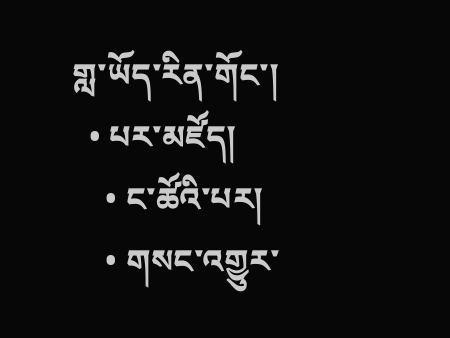གླ་ཡོད་རིན་གོང་།
  • པར་མཛོད།
    • ང་ཚོའི་པར།
    • གསང་འགྱུར་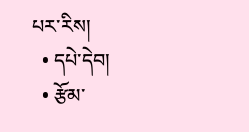པར་རིས།
  • དཔེ་དེབ།
  • རྩོམ་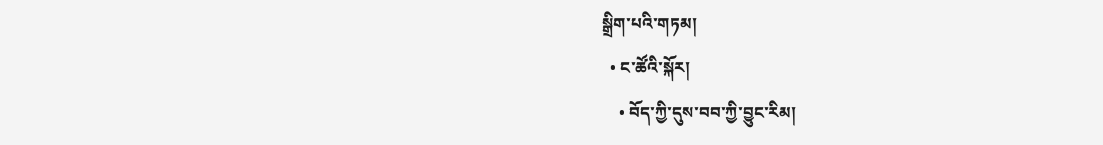སྒྲིག་པའི་གཏམ།
  • ང་ཚོའི་སྐོར།
    • བོད་ཀྱི་དུས་བབ་ཀྱི་བྱུང་རིམ།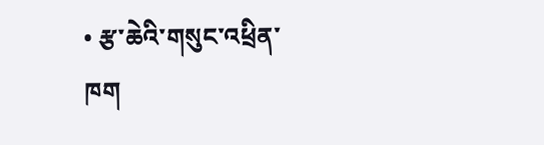• རྩ་ཆེའི་གསུང་འཕྲིན་ཁག